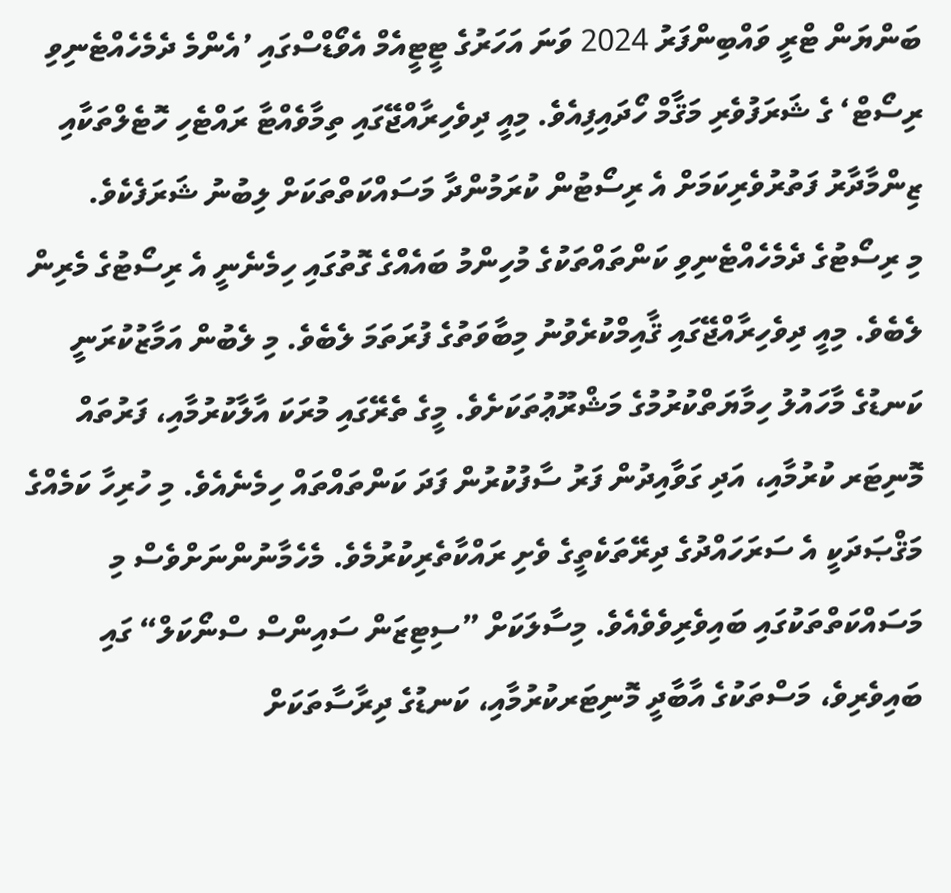ބަންޔަން ޓްރީ ވައްބިންފަރު 2024 ވަނަ އަހަރުގެ ޓީޓީއެމް އެވޯޑްސްގައި ’އެންމެ ދެމެހެއްޓެނިވި ރިސޯޓް‘ ގެ ޝަރަފުވެރި މަޤާމް ހޯދައިފިއެވެ. މިއީ ދިވެހިރާއްޖޭގައި ތިމާވެއްޓާ ރައްޓެހި ހޮޓެލްތަކާއި ޒިންމާދާރު ފަތުރުވެރިކަމަށް އެ ރިސޯޓުން ކުރަމުންދާ މަސައްކަތްތަކަށް ލިބުނު ޝަރަފެކެވެ.
މި ރިސޯޓުގެ ދެމެހެއްޓެނިވި ކަންތައްތަކުގެ މުހިންމު ބައެއްގެ ގޮތުގައި ހިމެނެނީ އެ ރިސޯޓުގެ މެރިން ލެބެވެ. މިއީ ދިވެހިރާއްޖޭގައި ޤާއިމްކުރެވުނު މިބާވަތުގެ ފުރަތަމަ ލެބެވެ. މި ލެބުން އަމާޒުކުރަނީ ކަނޑުގެ މާހައުލު ހިމާޔަތްކުރުމުގެ މަޝްރޫޢުތަކަށެވެ. މީގެ ތެރޭގައި މުރަކަ އާލާކުރުމާއި، ފަރުތައް މޮނިޓަރ ކުރުމާއި، އަދި ގަވާއިދުން ފަރު ސާފުކުރުން ފަދަ ކަންތައްތައް ހިމެނެއެވެ. މި ހުރިހާ ކަމެއްގެ މަޤްޞަދަކީ އެ ސަރަހައްދުގެ ދިރޭތަކެތީގެ ވެށި ރައްކާތެރިކުރުމެވެ. މެހެމާނުންނަށްވެސް މި މަސައްކަތްތަކުގައި ބައިވެރިވެވެއެވެ. މިސާލަކަށް ”ސިޓިޒަން ސައިންސް ސްނޯކަލް“ ގައި ބައިވެރިވެ، މަސްތަކުގެ އާބާދީ މޮނިޓަރކުރުމާއި، ކަނޑުގެ ދިރާސާތަކަށް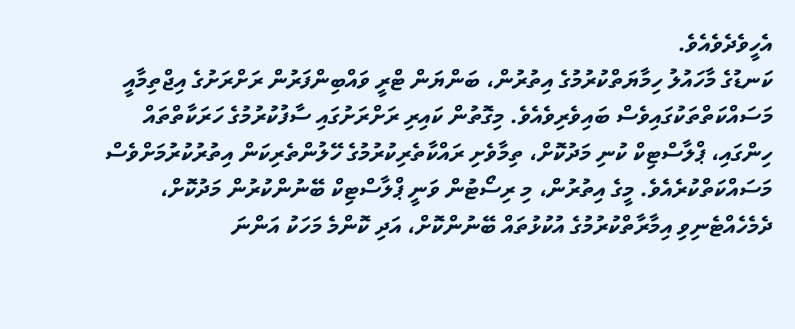އެހީވެދެވެއެވެ.
ކަނޑުގެ މާހައުލު ހިމާޔަތްކުރުމުގެ އިތުރުން، ބަންޔަން ޓްރީ ވައްބިންފަރުން ރަށްރަށުގެ އިޖްތިމާއީ މަސައްކަތްތަކުގައިވެސް ބައިވެރިވެއެވެ. މިގޮތުން ކައިރި ރަށްރަށުގައި ސާފުކުރުމުގެ ހަރަކާތްތައް ހިންގައި، ޕްލާސްޓިކް ކުނި މަދުކޮށް، ތިމާވެށި ރައްކާތެރިކުރުމުގެ ހޭލުންތެރިކަން އިތުރުކުރުމަށްވެސް މަސައްކަތްކުރެއެވެ. މީގެ އިތުރުން، މި ރިސޯޓުން ވަނީ ޕްލާސްޓިކް ބޭނުންކުރުން މަދުކޮށް، ދެމެހެއްޓެނިވި އިމާރާތްކުރުމުގެ އުކުޅުތައް ބޭނުންކޮށް، އަދި ކޮންމެ މަހަކު އަންނަ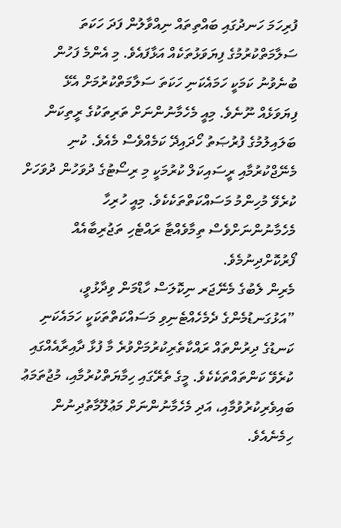ފުރިހަމަ ހަނދުގައި ބައްތިތައް ނިއްވާލުން ފަދަ ހަކަތަ ސަލާމަތްކުރުމުގެ ފިޔަވަޅުތަކެއް އަޅާފައެވެ. މި އެންމެ ފަހުން ބުނެވުނު ކަމަކީ ހަމައެކަނި ހަކަތަ ސަލާމަތްކުރުމަށް އެޅޭ ފިޔަވަޅެއް ނޫނެވެ. މިއީ މެހެމާނުންނަށް ތަރިތަކުގެ ރީތިކަން ބަލައިލުމުގެ ފުރުޞަތު ހޯދައިދޭ ކަމެއްވެސް މެއެވެ. ކުނި މެނޭޖްކުރުމާއި ރީސައިކަލް ކުރުމަކީ މި ރިސޯޓުގެ ދުވަހުން ދުވަހަށް ކުރެވޭ މުހިންމު މަސައްކަތްތަކެކެވެ. މިއީ ހުރިހާ މެހެމާނުންނަށްވެސް ތިމާވެއްޓާ ރައްޓެހި ތަޖުރިބާއެއް ފޯރުކޮށްދިނުމެވެ.
މެރިން ލެބުގެ މެނޭޖަރ ނިކޮލަސް ހާޑްމަން ވިދާޅުވީ، ”އަޅުގަނޑުމެންގެ ދެމެހެއްޓެނިވި މަސައްކަތްތަކަކީ ހަމައެކަނި ކަނޑުގެ ދިރުންތައް ރައްކާތެރިކުރުމަށްވުރެ މާ ފުޅާ ދާއިރާއެއްގައި ކުރެވޭ ކަންތައްތަކެކެވެ. މީގެ ތެރޭގައި ހިމާޔަތްކުރުމާއި، މުޖުތަމަޢު ބައިވެރިކުރުވުމާއި، އަދި މެހެމާނުންނަށް މަޢުލޫމާތުދިނުން ހިމެނެއެވެ.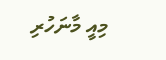މިއީ މާނަހުރި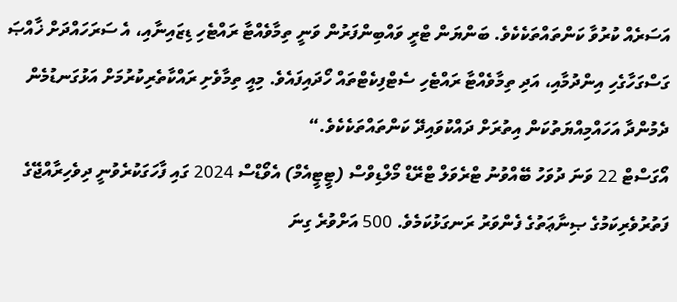އަސަރެއް ކުރުވާ ކަންތައްތަކެކެވެ. ބަންޔަން ޓްރީ ވައްބިންފަރުން ވަނީ ތިމާވެއްޓާ ރައްޓެހި ޑިޒައިނާއި، އެ ސަރަހައްދަށް ޚާއްޞަ ގަސްގަހާގެހި އިންދުމާއި، އަދި ތިމާވެއްޓާ ރައްޓެހި ސެޓްފިކެޓްތައް ހޯދައިފައެވެ. މިއީ ތިމާވެށި ރައްކާތެރިކުރުމަށް އަޅުގަނޑުމެން ދެމުންދާ އަހައްމިއްޔަތުކަން އިތުރަށް ދައްކުވައިދޭ ކަންތައްތަކެކެވެ.“
އޯގަސްޓް 22 ވަނަ ދުވަހު ބޭއްވުނު ޓްރެވަލް ޓްރޭޑް މޯލްޑިވްސް (ޓީޓީއެމް) އެވޯޑްސް 2024 ގައި ފާހަގަކުރެވުނީ ދިވެހިރާއްޖޭގެ ފަތުރުވެރިކަމުގެ ޞިނާޢަތުގެ ފެންވަރު ރަނގަޅުކަމެވެ. 500 އަށްވުރެ ގިނަ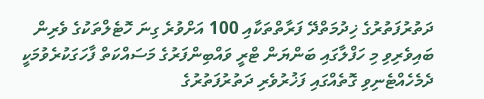ދަތުރުފަތުރުގެ ޚިދުމަތްދޭ ފަރާތްތަކާއި 100 އަށްވުރެ ގިނަ ހޮޓެލްތަކުގެ ވެރިން ބައިވެރިވި މި ހަފްލާގައި ބަންޔަން ޓްރީ ވައްބިންފަރުގެ މަސައްކަތް ފާހަގަކުރެވުމަކީ ދެމެހެއްޓެނިވި ގޮތެއްގައި ފަޚުރުވެރި ދަތުރުފަތުރުގެ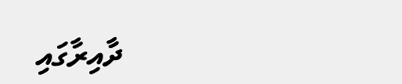ދާއިރާގައި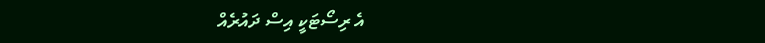އެ ރިސޯޓަކީ އިސް ދައުރެއް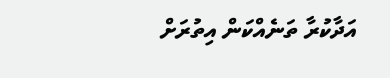އަދާކުރާ ތަނެއްކަން އިތުރަށް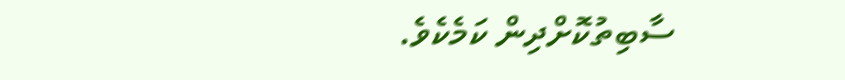ސާބިތުކޮށްދިން ކަމެކެވެ.